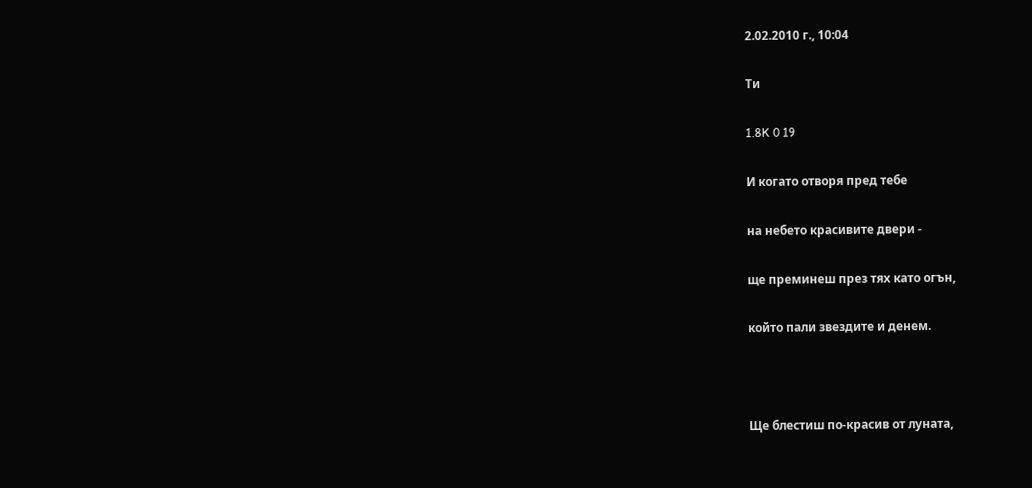2.02.2010 г., 10:04

Ти

1.8K 0 19

И когато отворя пред тебе

на небето красивите двери -

ще преминеш през тях като огън,

който пали звездите и денем.



Ще блестиш по-красив от луната,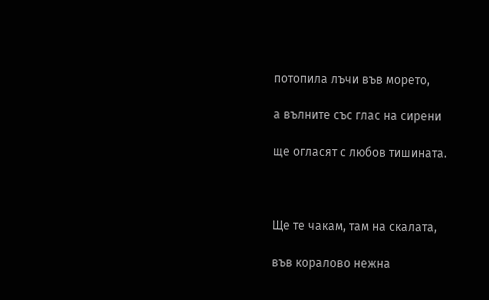потопила лъчи във морето,

а вълните със глас на сирени

ще огласят с любов тишината.



Ще те чакам, там на скалата,

във коралово нежна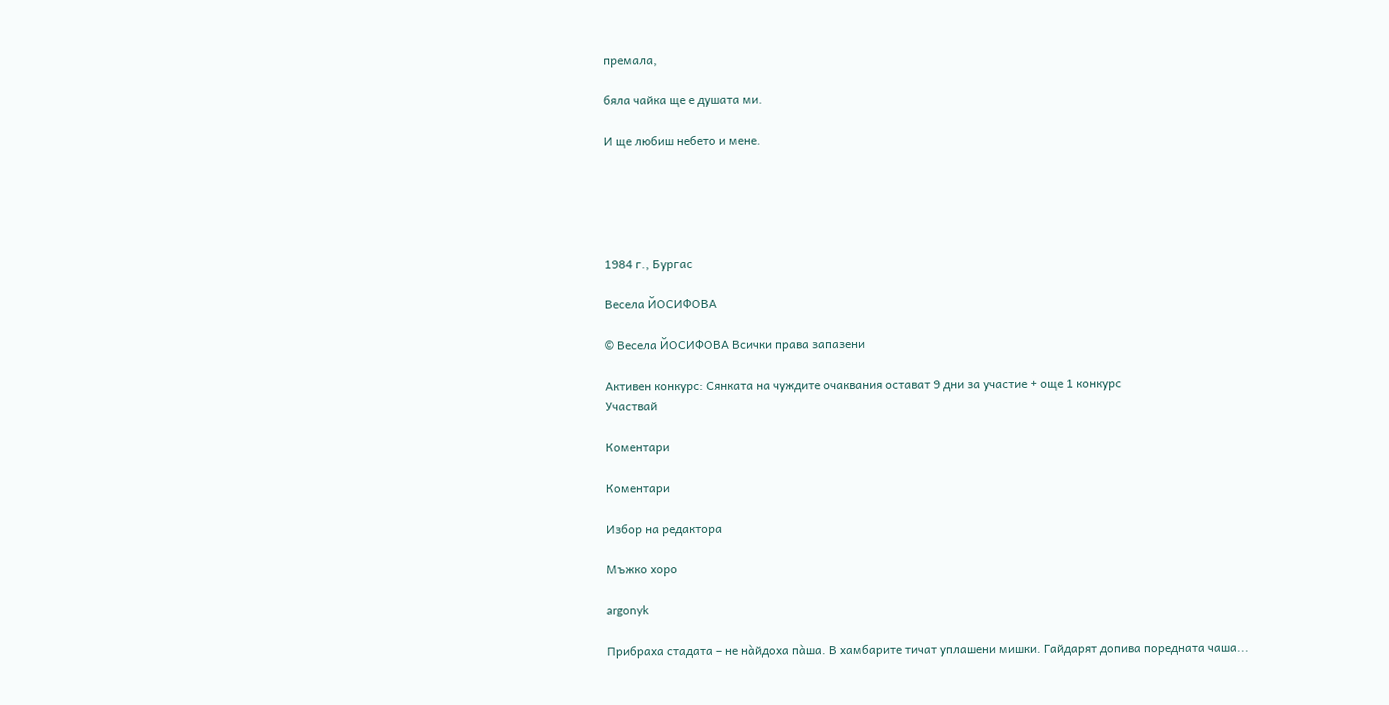премала,

бяла чайка ще е душата ми.

И ще любиш небето и мене.





1984 г., Бургас

Весела ЙОСИФОВА

© Весела ЙОСИФОВА Всички права запазени

Активен конкурс: Сянката на чуждите очаквания остават 9 дни за участие + още 1 конкурс
Участвай

Коментари

Коментари

Избор на редактора

Мъжко хоро

argonyk

Прибраха стадата – не нàйдоха пàша. В хамбарите тичат уплашени мишки. Гайдарят допива поредната чаша...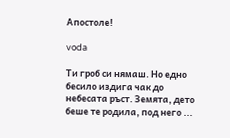Апостоле!

voda

Ти гроб си нямаш. Но едно бесило издига чак до небесата ръст. Земята, дето беше те родила, под него ...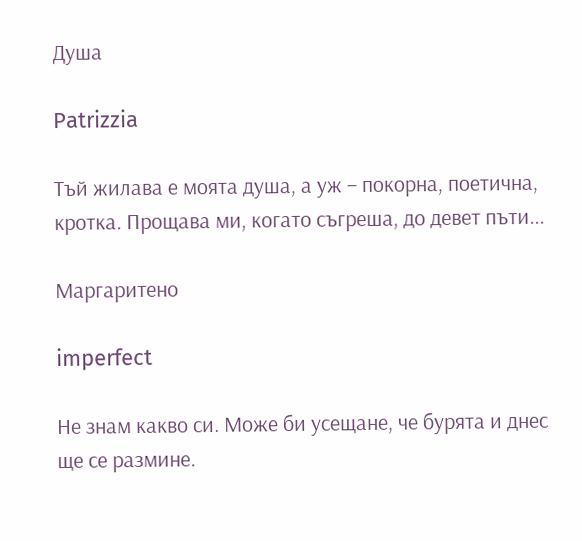Душа

Patrizzia

Тъй жилава е моята душа, а уж – покорна, поетична, кротка. Прощава ми, когато съгреша, до девет пъти...

Маргаритено

imperfect

Не знам какво си. Може би усещане, че бурята и днес ще се размине.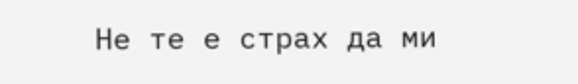Не те е страх да ми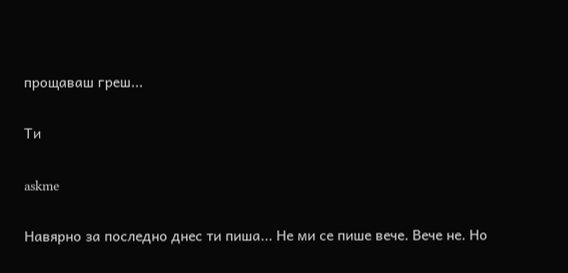прощаваш греш...

Ти

askme

Навярно за последно днес ти пиша... Не ми се пише вече. Вече не. Но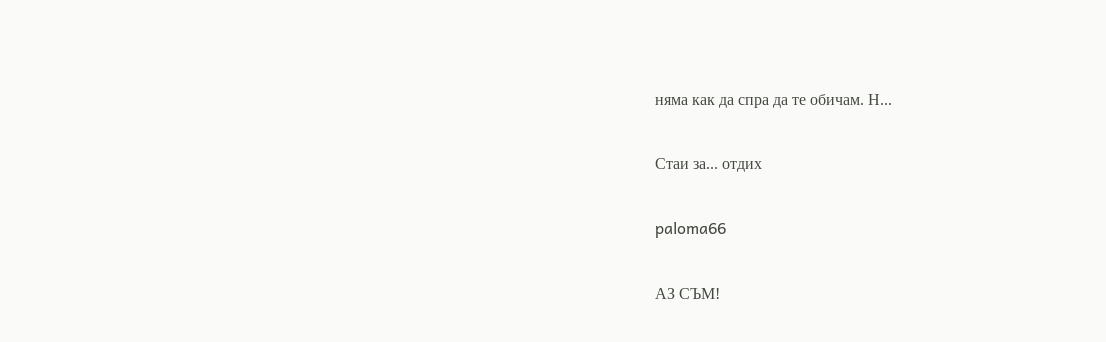няма как да спра да те обичам. Н...

Стаи за... отдих

paloma66

АЗ СЪМ!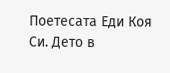Поетесата Еди Коя Си. Дето в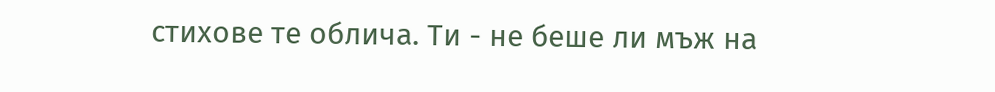стихове те облича. Ти - не беше ли мъж на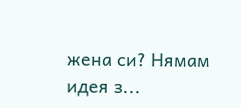жена си? Нямам идея з...